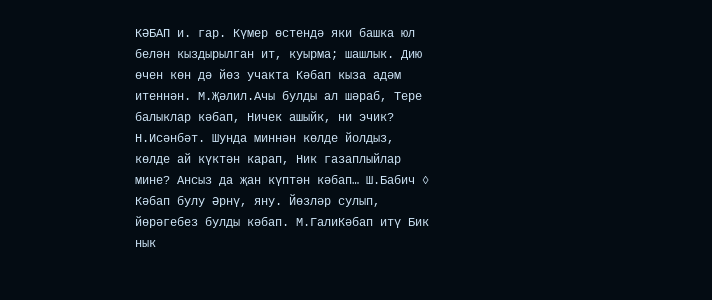КӘБАП и. гар. Күмер өстендә яки башка юл белән кыздырылган ит, куырма; шашлык. Дию өчен көн дә йөз учакта Кәбап кыза адәм итеннән. М.Җәлил.Ачы булды ал шәраб, Тере балыклар кәбап, Ничек ашыйк, ни эчик? Н.Исәнбәт. Шунда миннән көлде йолдыз, көлде ай күктән карап, Ник газаплыйлар мине? Ансыз да җан күптән кәбап… Ш.Бабич ◊ Кәбап булу Әрнү, яну. Йөзләр сулып, йөрәгебез булды кәбап. М.ГалиКәбап итү Бик нык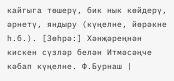кайгыга төшерү, бик нык көйдерү, әрнетү, яндыру (күңелне, йөрәкне һ.б.). [Зөһрә:] Хәнҗәреңнән кискен сүзләр белән Итмәсәңче кәбап күңелне. Ф.Бурнаш |